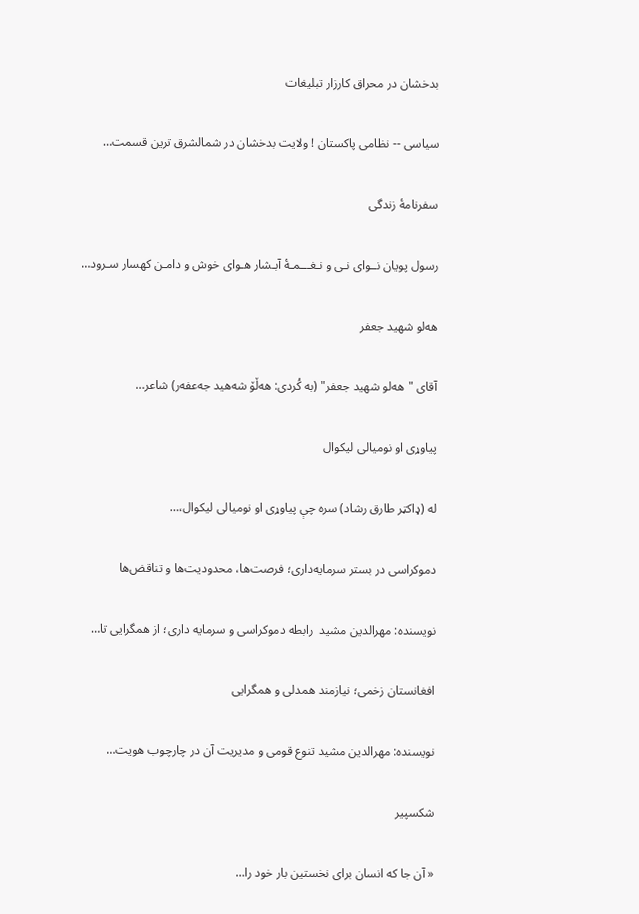بدخشان در محراق کارزار تبلیغات

سیاسی -- نظامی پاکستان ! ولایت بدخشان در شمالشرق ترین قسمت…

سفرنامۀ زندگی

رسول پویان نــوای نـی و نـغـــمـۀ آبـشار هـوای خوش و دامـن کهسار سـرود…

هه‌لو شهید جعفر

آقای "هه‌لو شهید جعفر" (به کُردی: هەڵۆ شەهید جەعفەر) شاعر…

پیاوړی او نومیالی لیکوال

له (ډاکټر طارق رشاد) سره چې پیاوړی او نومیالی لیکوال،…

دموکراسی در بستر سرمایه‌داری؛ فرصت‌ها، محدودیت‌ها و تناقض‌ها

نویسنده: مهرالدین مشید  رابطه دموکراسی و سرمایه داری؛ از همگرایی تا…

افغانستان زخمی؛ نیازمند همدلی و همگرایی

نویسنده: مهرالدین مشید تنوع قومی و مدیریت آن در چارچوب هویت…

شکسپیر

« آن ‌جا که انسان برای نخستین ‌بار خود را…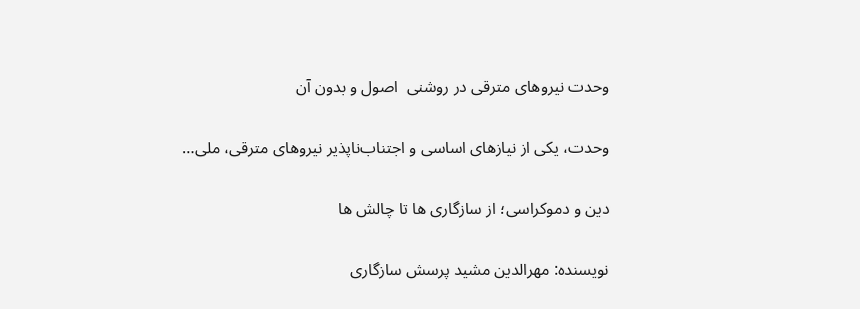وحدت نیروهای مترقی در روشنی  اصول و بدون آن

وحدت، یکی از نیازهای اساسی و اجتناب‌ناپذیر نیروهای مترقی، ملی…

دین و دموکراسی؛ از سازگاری ها تا چالش ها

نویسنده: مهرالدین مشید پرسش سازگاری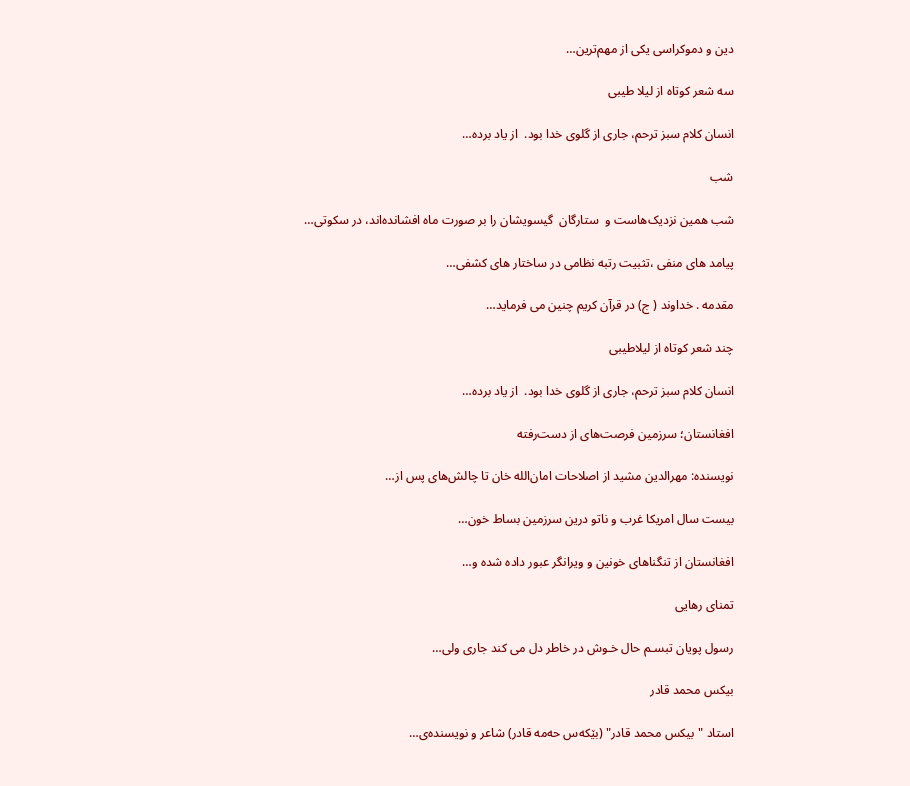دین و دموکراسی یکی از مهم‌ترین…

سه‌ شعر کوتاه از لیلا طیبی

انسان کلام سبز ترحم، جاری از گلوی خدا بود.  از یاد برده…

شب

شب همین نزدیک‌هاست و  ستارگان  گیسویشان را بر صورت ماه افشانده‌اند، در سکوتی…

پیامد های منفی ،تثبیت رتبه نظامی در ساختار های کشفی…

مقدمه . خداوند ( ج) در قرآن کریم چنین می فرماید…

چند شعر کوتاه از لیلاطیبی

انسان کلام سبز ترحم، جاری از گلوی خدا بود.  از یاد برده…

افغانستان؛ سرزمین فرصت‌های از دست‌رفته

نویسنده: مهرالدین مشید از اصلاحات امان‌الله خان تا چالش‌های پس از…

بیست سال امریکا غرب و ناتو درین سرزمین بساط خون…

افغانستان از تنگناهای خونین و ویرانگر عبور داده شده و…

تمنای رهایی

رسول پویان تبسـم حال خـوش در خاطر دل می کند جاری ولی…

بیکس محمد قادر

استاد "بیکس محمد قادر" (بێکەس حەمە قادر) شاعر و نویسنده‌ی…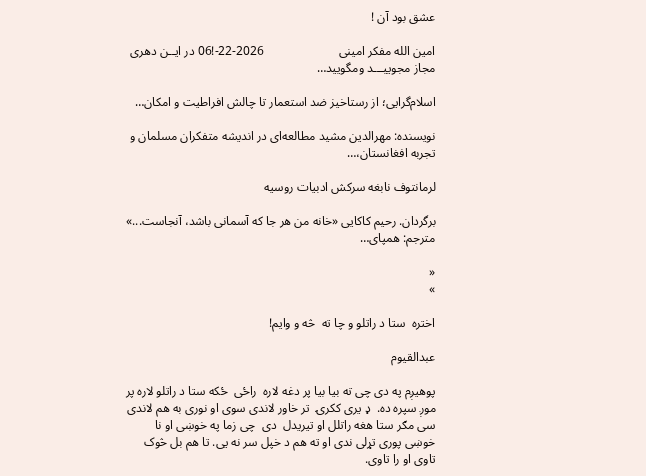عشق بود آن !

امین الله مفکر امینی                        2026-22-!06 در ایــن دهری مجاز مجوییـــد ومگویید…

اسلام‌گرایی؛ از رستاخیز ضد استعمار تا چالش افراطیت و امکان…

نویسنده: مهرالدین مشید مطالعه‌ای در اندیشه متفکران مسلمان و تجربه افغانستان،…

لرمانتوف نابغه سرکش ادبیات روسیه

برگردان. رحیم کاکایی «خانه من هر جا که آسمانی باشد، آنجاست...» مترجم: همپای…

«
»

اختره  ستا د راتلو و چا ته  څه و وایم!

عبدالقیوم

پوهیږم په دی چی ته بیا بیا پر دغه لاره  راځی  ځکه ستا د راتلو لاره پر موږ سپره ده.  ډ یری ککرۍ  تر خاور لاندی سوی او نوری به هم لاندی سی مګر ستا هغه راتلل او تیریدل  دی  چی زما په خوښی او نا خوښی پوری تړلی ندی او ته هم د خپل سر نه یی. تا هم بل څوک تاوی او را تاوی.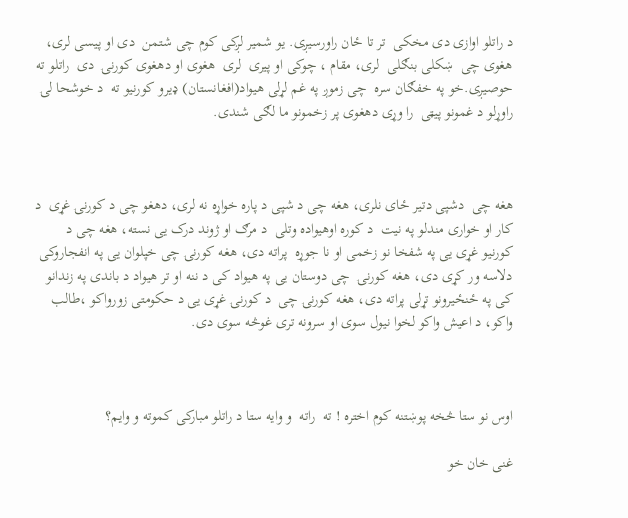د راتلو اوازی دی مخکی  تر تا ځان راورسیږی. یو شمیر لږکی کوم چی شتمن  دی او پیسی لری، هغوی چی  ښکلی بنګلی  لری، مقام ، چوکی او پیری  لری  هغوی او دهغوی کورنۍ  دی  راتلو ته حوصیږی.خو په خفګان سره  چی زموږ په غم لړلی هیواد(افغانستان) ډیرو کورنیو ته  د خوشحا لۍ راوړلو د غمونو پیټی  را وړی دهغوی پر زخمونو ما لګی شندی.



هغه چی  دشپی دتیر ځای نلری، هغه چی د شپی د پاره خواړه نه لری، دهغو چی د کورنۍ غړی  د کار او خواری مندلو په نیت  د کوره اوهیواده وتلی  د مرګ او ژوند درک یی نسته، هغه چی د کورنیو غړی یی په شفخا نو زخمی او نا جوړه  پراته دی، هغه کورنۍ چی خپلوان یی په انفجاروکی  دلاسه ور کړی دی، هغه کورنۍ  چی دوستان یی په هیواد کی د ننه او تر هیواد د باندی په زندانو کی په ځنځیرونو تړلی پراته دی، هغه کورنۍ چی  د کورنۍ غړی یی د حکومتی زورواکو ،طالب واکو، د اعیش واکو لخوا نیول سوی او سرونه تری غوڅه سوی دی.



اوس نو ستا څخه پوښتنه کوم اختره ! ته  راته  و وایه ستا د راتلو مبارکی کموته و وایم؟

غنی خان خو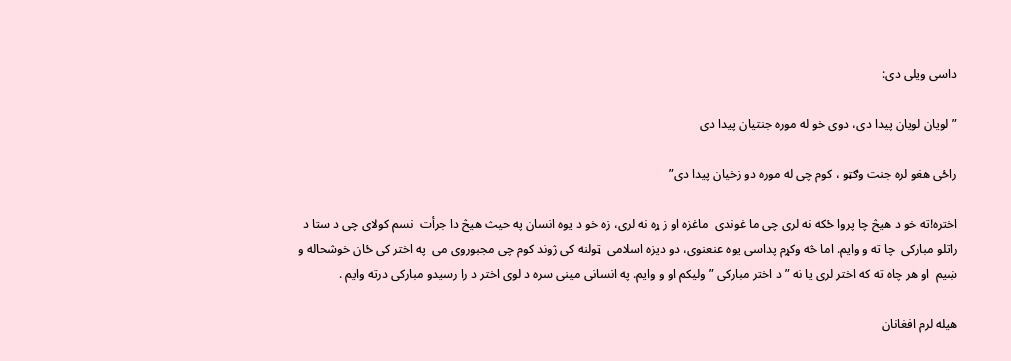داسی ویلی دی:

” لویان لویان پیدا دی، دوی خو له موره جنتیان پیدا دی

راځی هغو لره جنت وګټو ، کوم چی له موره دو زخیان پیدا دی”

اختره!ته خو د هیڅ چا پروا ځکه نه لری چی ما غوندی  ماغزه او ز ړه نه لری، زه خو د یوه انسان په حیث هیڅ دا جرأت  نسم کولای چی د ستا د راتلو مبارکی  چا ته و وایم. اما څه وکړم پداسی یوه عنعنوی، دو دیزه اسلامی  ټولنه کی ژوند کوم چی مجبوروی می  په اختر کی ځان خوشحاله و ښیم  او هر چاه ته که اختر لری یا نه ” د اختر مبارکی ” ولیکم او و وایم. په انسانی مینی سره د لوی اختر د را رسیدو مبارکی درته وایم .

هیله لرم افغانان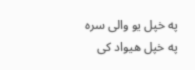په خپل یو والی سره په خپل هیواد کی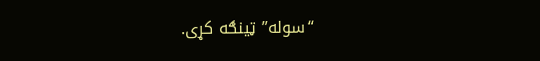“سوله” ټینګه کړی.